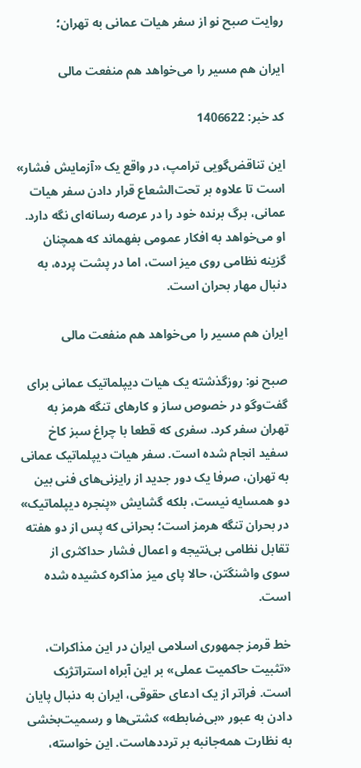روایت صبح نو از سفر هیات عمانی به تهران؛

ایران هم مسیر را می‌خواهد هم منفعت مالی

کد خبر: 1406622

این تناقض‌گویی ترامپ، در واقع یک «آزمایش فشار» است تا علاوه بر تحت‌الشعاع قرار دادن سفر هیات عمانی، برگ برنده‌ خود را در عرصه‌ رسانه‌ای نگه دارد. او می‌خواهد به افکار عمومی بفهماند که همچنان گزینه‌ نظامی روی میز است، اما در پشت پرده، به دنبال مهار بحران است.

ایران هم مسیر را می‌خواهد هم منفعت مالی

صبح نو: روزگذشته یک هیات دیپلماتیک عمانی برای گفت‌وگو در خصوص ساز و کارهای تنگه هرمز به تهران سفر کرد. سفری که قطعا با چراغ سبز کاخ سفید انجام شده است. سفر هیات دیپلماتیک عمانی به تهران، صرفا یک دور جدید از رایزنی‌های فنی بین دو همسایه نیست، بلکه گشایش «پنجره دیپلماتیک» در بحران تنگه هرمز است؛ بحرانی که پس از دو هفته تقابل نظامی بی‌نتیجه و اعمال فشار حداکثری از سوی واشنگتن، حالا پای میز مذاکره کشیده شده است.

خط قرمز جمهوری اسلامی ایران در این مذاکرات، «تثبیت حاکمیت عملی» بر این آبراه استراتژیک است. فراتر از یک ادعای حقوقی، ایران به دنبال پایان دادن به عبور «بی‌ضابطه» کشتی‌ها و رسمیت‌بخشی به نظارت همه‌جانبه بر ترددهاست. این خواسته،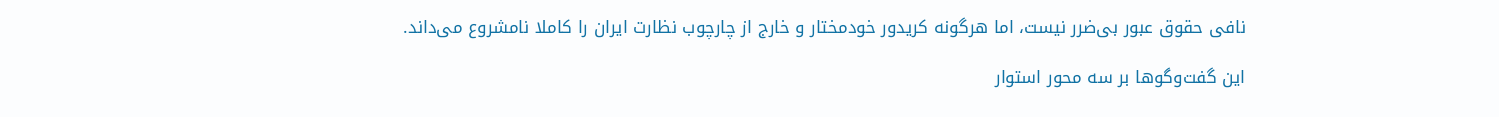نافی حقوق عبور بی‌ضرر نیست، اما هرگونه کریدور خودمختار و خارج از چارچوب نظارت ایران را کاملا نامشروع می‌داند.

این گفت‌وگوها بر سه محور استوار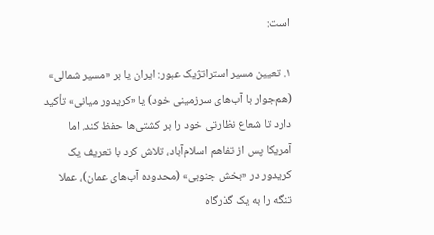است:

۱. تعیین مسیر استراتژیک عبور: ایران یا بر «مسیر شمالی» (هم‌جوار با آب‌های سرزمینی خود) یا «کریدور میانی» تأکید دارد تا شعاع نظارتی خود را بر کشتی‌ها حفظ کند. اما آمریکا پس از تفاهم‌ اسلام‌آباد، تلاش کرد با تعریف یک کریدور در «بخش جنوبی» (محدوده آب‌های عمان)، عملا تنگه را به یک گذرگاه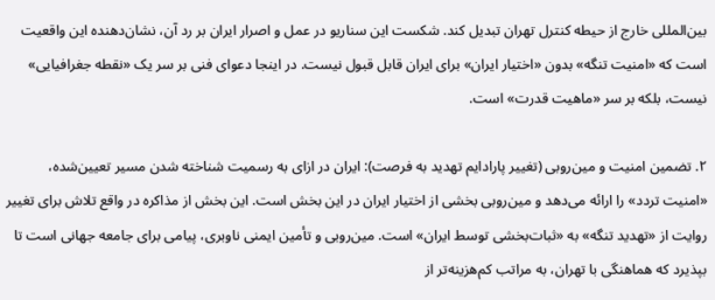بین‌المللی خارج از حیطه‌ کنترل تهران تبدیل کند. شکست این سناریو در عمل و اصرار ایران بر رد آن، نشان‌دهنده‌ این واقعیت است که «امنیت تنگه» بدون «اختیار ایران» برای ایران قابل قبول نیست. در اینجا دعوای فنی بر سر یک «نقطه جغرافیایی» نیست، بلکه بر سر «ماهیت قدرت» است.

۲. تضمین امنیت و مین‌روبی (تغییر پارادایم تهدید به فرصت): ایران در ازای به رسمیت شناخته شدن مسیر تعیین‌شده، «امنیت تردد» را ارائه می‌دهد و مین‌روبی بخشی از اختیار ایران در این بخش است. این بخش از مذاکره در واقع تلاش برای تغییر روایت از «تهدید تنگه» به «ثبات‌بخشی توسط ایران» است. مین‌روبی و تأمین ایمنی ناوبری، پیامی برای جامعه‌ جهانی است تا بپذیرد که هماهنگی با تهران، به مراتب کم‌هزینه‌تر از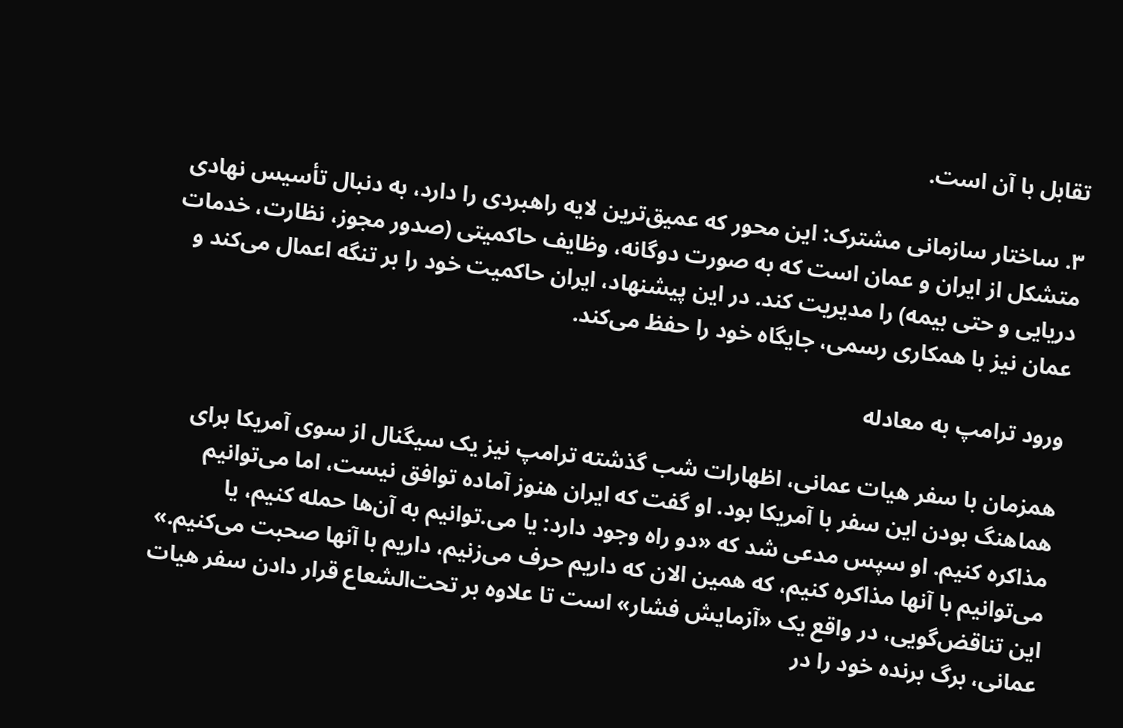تقابل با آن است.

۳. ساختار سازمانی مشترک: این محور که عمیق‌ترین لایه‌ راهبردی را دارد، به دنبال تأسیس نهادی متشکل از ایران و عمان است که به صورت دوگانه، وظایف حاکمیتی (صدور مجوز، نظارت، خدمات دریایی و حتی بیمه) را مدیریت کند. در این پیشنهاد، ایران حاکمیت خود را بر تنگه اعمال می‌کند و عمان نیز با همکاری رسمی، جایگاه خود را حفظ می‌کند.

ورود ترامپ به معادله

همزمان با سفر هیات عمانی، اظهارات شب گذشته‌ ترامپ نیز یک سیگنال از سوی آمریکا برای هماهنگ بودن این سفر با آمریکا بود. او گفت که ایران هنوز آماده توافق نیست، اما می‌توانیم مذاکره کنیم. او سپس مدعی شد که «دو راه وجود دارد: یا می.توانیم به آن‌ها حمله کنیم، یا می‌توانیم با آنها مذاکره کنیم، که همین الان که داریم حرف می‌زنیم، داریم با آنها صحبت می‌کنیم.» این تناقض‌گویی، در واقع یک «آزمایش فشار» است تا علاوه بر تحت‌الشعاع قرار دادن سفر هیات عمانی، برگ برنده‌ خود را در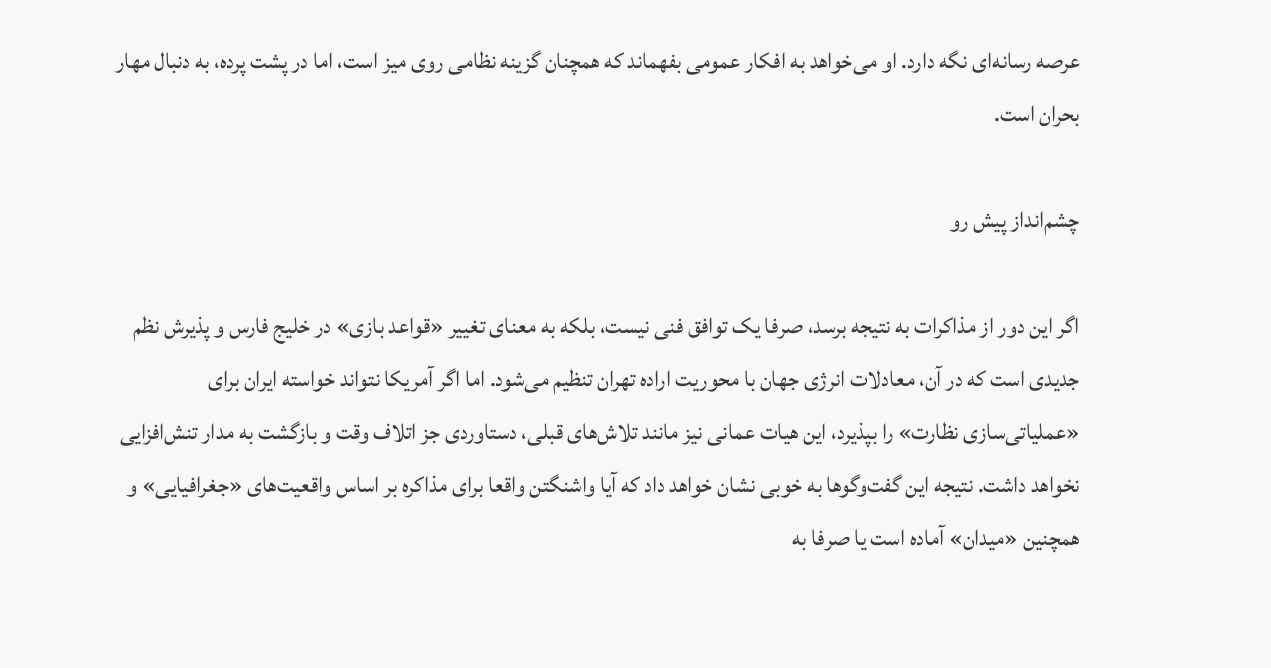عرصه‌ رسانه‌ای نگه دارد. او می‌خواهد به افکار عمومی بفهماند که همچنان گزینه‌ نظامی روی میز است، اما در پشت پرده، به دنبال مهار بحران است.

چشم‌انداز پیش رو

اگر این دور از مذاکرات به نتیجه برسد، صرفا یک توافق فنی نیست، بلکه به معنای تغییر «قواعد بازی» در خلیج فارس و پذیرش نظم جدیدی است که در آن، معادلات انرژی جهان با محوریت اراده‌ تهران تنظیم می‌شود. اما اگر آمریکا نتواند خواسته‌ ایران برای «عملیاتی‌سازی نظارت» را بپذیرد، این هیات عمانی نیز مانند تلاش‌های قبلی، دستاوردی جز اتلاف وقت و بازگشت به مدار تنش‌افزایی نخواهد داشت. نتیجه‌ این گفت‌وگوها به خوبی نشان خواهد داد که آیا واشنگتن واقعا برای مذاکره بر اساس واقعیت‌های «جغرافیایی» و همچنین «میدان» آماده است یا صرفا به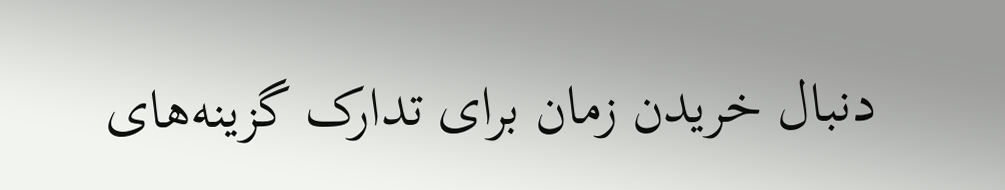دنبال خریدن زمان برای تدارک گزینه‌های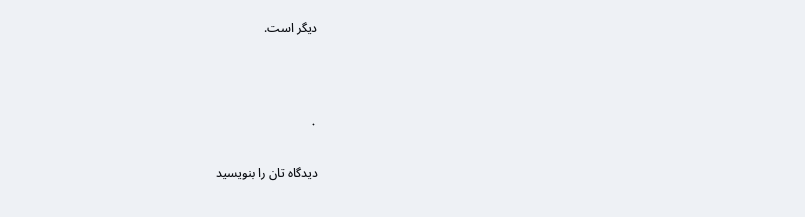دیگر است.



۰

دیدگاه تان را بنویسید